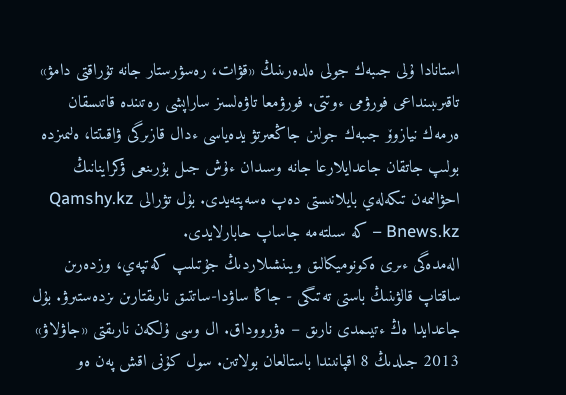استانادا ۇلى جىبەك جولى ەلدەرىنىڭ «قۋات، رەسۋرستار جانە تۇراقتى دامۋ» تاقىرىبىنداعى فورۋمى ءوتتى. فورۋمعا تاۋەلسىز ساراپشى رەتىندە قاتىسقان ەرمەك نيازوۆ جىبەك جولىن جاڭعىرتۋ يدەياسى ءدال قازىرگى ۋاقىتتا، ەلىمىزدە بولىپ جاتقان جاعدايلارعا جانە وسىدان ءۇش جىل بۇرىنعى ۋكراينانىڭ احۋالىمەن تىكەلەي بايلانىستى دەپ ەسەپتەيدى. بۇل تۋرالى Qamshy.kz Bnews.kz – كە سىلتەمە جاساپ حابارلايدى.
الەمدەگى ءىرى ەكونوميكالىق ويىنشىلاردىڭ جۇتىلىپ كەتپەي، وزدەرىن ساقتاپ قالۋىنىڭ باستى تەتىگى - جاڭا ساۋدا-ساتتىق نارىقتارىن ىزدەستىرۋ. بۇل جاعدايدا ەڭ ءتيىمدى نارىق – ەۋرووداق. ال وسى ۇلكەن نارىقتى «جاۋلاۋ» 2013 جىلدىڭ 8 اقپانىندا باستالعان بولاتىن. سول كۇنى اقش پەن ەو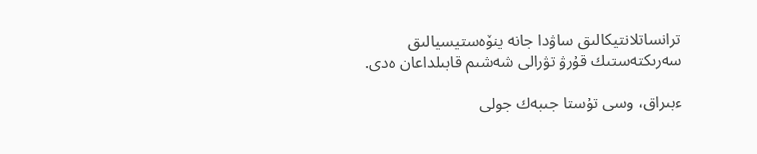ترانساتلانتيكالىق ساۋدا جانە ينۆەستيسيالىق سەرىكتەستىك قۇرۋ تۋرالى شەشىم قابىلداعان ەدى.

ءبىراق، وسى تۇستا جىبەك جولى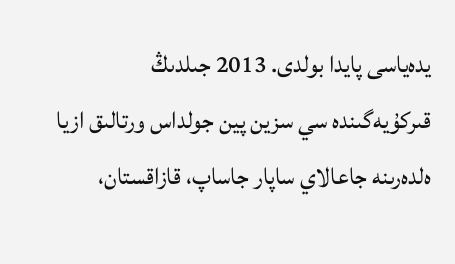يدەياسى پايدا بولدى. 2013 جىلدىڭ قىركۇيەگىندە سي سزين پين جولداس ورتالىق ازيا ەلدەرىنە جاعالاي ساپار جاساپ، قازاقستان،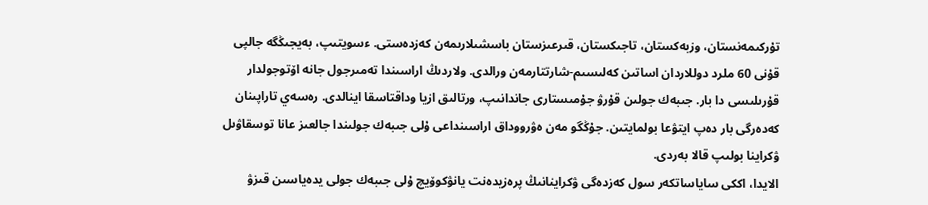تۇركىمەنستان، وزبەكستان، تاجىكستان، قىرعىزستان باسشىلارىمەن كەزدەستى. ءسويتىپ، بەيجىڭگە جالپى قۇنى 60 ملرد دوللاردان اساتىن كەلىسىم-شارتتارمەن ورالدى. ولاردىڭ اراسىندا تەمىرجول جانە اۆتوجولدار قۇرىلىسى دا بار. جىبەك جولىن قۇرۋ جۇمىستارى جاندانىپ، ورتالىق ازيا وداقتاسقا اينالدى. رەسەي تاراپىنان كەدەرگى بار دەپ ايتۋعا بولمايتىن. جۇڭگو مەن ەۋرووداق اراسىنداعى ۇلى جىبەك جولىندا جالعىز عانا توسقاۋىل ۋكراينا بولىپ قالا بەردى.
الايدا، اككى ساياساتكەر سول كەزدەگى ۋكراينانىڭ پرەزيدەنت يانۋكوۆيچ ۇلى جىبەك جولى يدەياسىن قىزۋ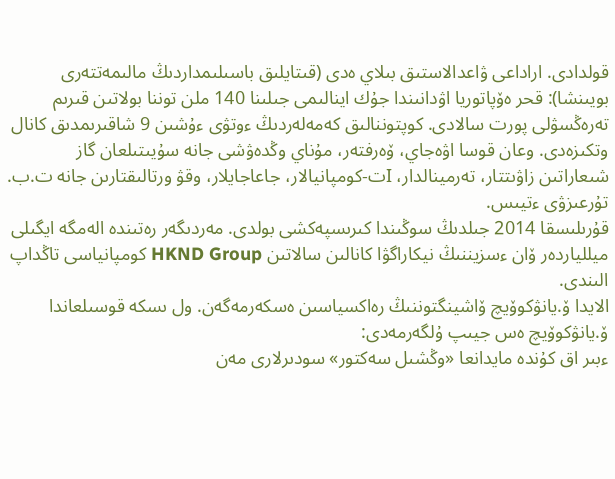قولدادى. اراداعى ۋاعدالاستىق بىلاي ەدى (قىتايلىق باسىلىمداردىڭ مالىمەتتەرى بويىنشا): قحر ەۆپاتوريا اۋدانىندا جۇك اينالىمى جىلىنا 140 ملن توننا بولاتىن قىرىم تەرەڭسۋلى پورت سالادى. كوپتوننالىق كەمەلەردىڭ ءوتۋى ءۇشىن 9 شاقىرىمدىق كانال وتكىزەدى. وعان قوسا اۋەجاي، ۆەرفتەر، مۇناي وڭدەۋشى جانە سۇيىتىلعان گاز شىعاراتىن زاۋىتتار، تەرمينالدار، Iت-كومپانيالار، جاعاجايلار، وقۋ ورتالىقتارىن جانە ت.ب. تۇرعىزۋى ءتيىس.
قۇرىلىسقا 2014 جىلدىڭ سوڭىندا كىرىسپەكشى بولدى. مەردىگەر رەتىندە الەمگە ايگىلى ميللياردەر ۆان ءسزيننىڭ نيكاراگۋا كانالىن سالاتىن HKND Group كومپانياسى تاڭداپ الىندى.
الايدا ۆ.يانۋكوۆيچ ۆاشينگتوننىڭ رەاكسياسىن ەسكەرمەگەن. ول ىسكە قوسىلعاندا ۆ.يانۋكوۆيچ ەس جيىپ ۇلگەرمەدى:
ءبىر اق كۇندە مايدانعا «وڭشىل سەكتور» سودىرلارى مەن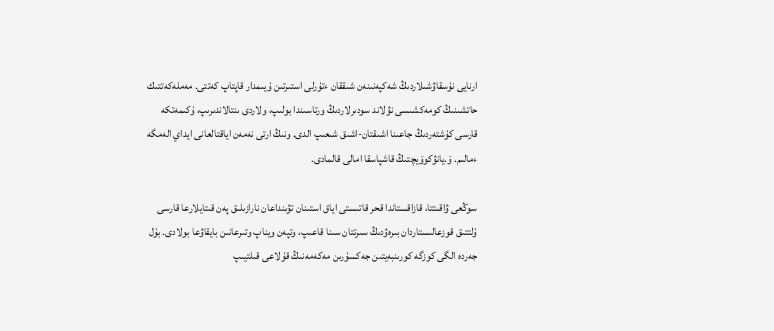ارنايى نۇسقاۋشىلاردىڭ شەكپەنىنەن شىققان ءتۇرلى استىرتىن ۇيىمدار قاپتاپ كەتتى. مەملەكەتتىك حاتشىنىڭ كومەكشىسى نۋلاند سودىرلاردىڭ ورتاسىندا بولىپ، ولاردى ىنتالاندىرىپ، ۇكىمەتكە قارسى كۇشتەردىڭ جاعىنا اشىقتان-اشىق شىعىپ الدى. ونىڭ ارتى نەمەن اياقتالعانى ايداي الەمگە ءمالىم. ۆ.يانۋكوۆيچتىڭ قاشپاسقا امالى قالمادى.

سوڭعى ۋاقىتتا، قازاقستاندا قحر قاتىستى اياق استىنان تۋىنداعان نارازىلىق پەن قىتايلارعا قارسى ۇلتتىق قوزعالىستاردان بىرەۋدىڭ سىرتتان سىنا قاعىپ، وتپەن ويناپ وتىرعانىن بايقاۋعا بولادى. بۇل جەردە الگى كوزگە كورىنبەيتىن جەكسۇرىن مەكەمەنىڭ قۇلاعى قىلتيىپ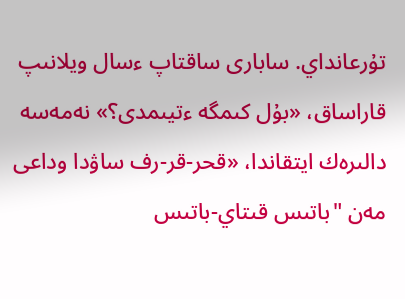تۇرعانداي. سابارى ساقتاپ ءسال ويلانىپ قاراساق، «بۇل كىمگە ءتيىمدى؟» نەمەسە دالىرەك ايتقاندا، «قحر-قر-رف ساۋدا وداعى مەن "باتىس قىتاي-باتىس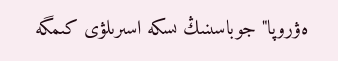ەۋروپا" جوباسىنىڭ ىسكە اسىرىلۋى كىمگە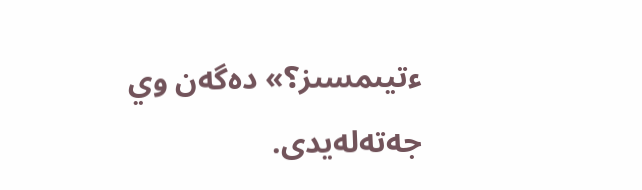ءتيىمسىز؟» دەگەن وي جەتەلەيدى.